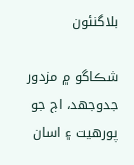بلاگنئون

شڪاگو ۾ مزدور جدوجھد، اڄ جو پورهيت ۽ اسان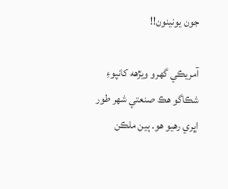جون يونينون!!

آمريڪي گهرو ويڙهه کانپوءِ شڪاگو هڪ صنعتي شھر طور اڀري رهيو هو. ٻين ملڪن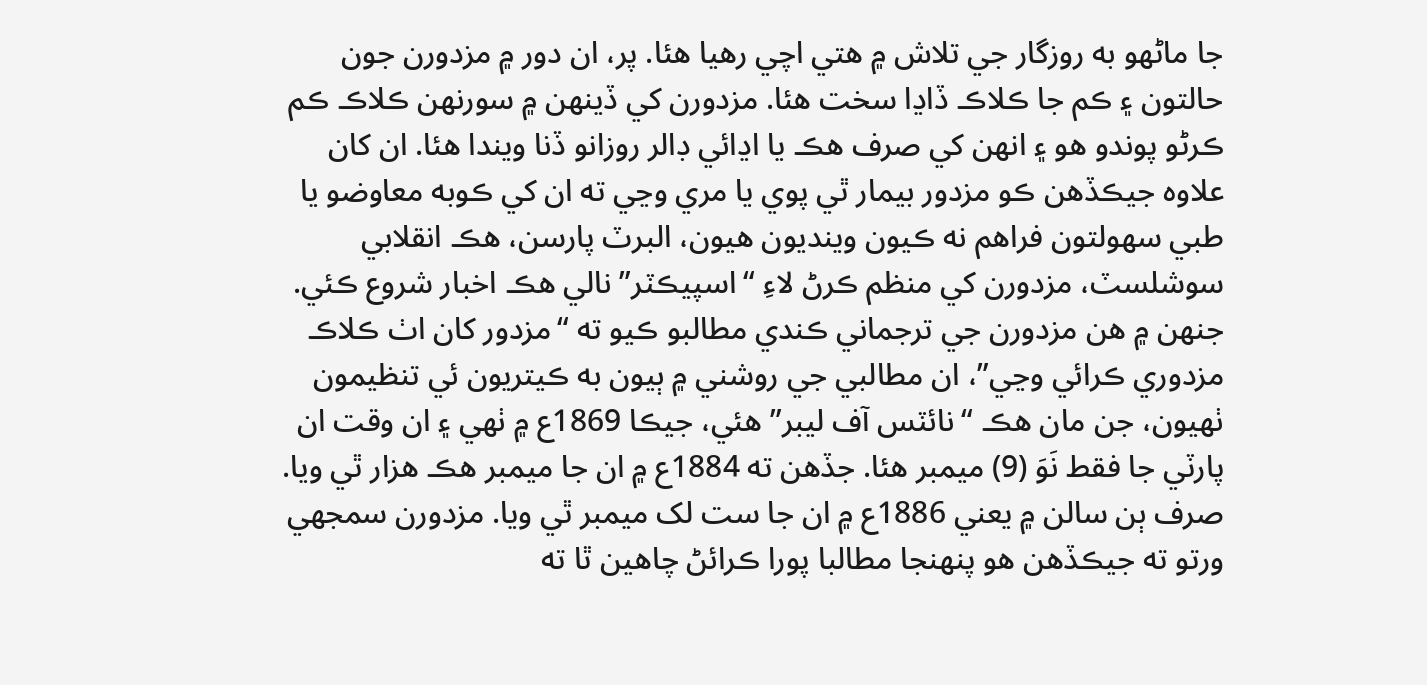جا ماڻهو به روزگار جي تلاش ۾ هتي اچي رهيا هئا. پر، ان دور ۾ مزدورن جون حالتون ۽ ڪم جا ڪلاڪ ڏاڍا سخت هئا. مزدورن کي ڏينھن ۾ سورنهن ڪلاڪ ڪم ڪرڻو پوندو هو ۽ انهن کي صرف هڪ يا اڍائي ڊالر روزانو ڏنا ويندا هئا. ان کان علاوه جيڪڏهن ڪو مزدور بيمار ٿي پوي يا مري وڃي ته ان کي ڪوبه معاوضو يا طبي سھولتون فراهم نه ڪيون وينديون هيون، البرٽ پارسن، هڪ انقلابي سوشلسٽ، مزدورن کي منظم ڪرڻ لاءِ “اسپيڪٽر” نالي هڪ اخبار شروع ڪئي. جنھن ۾ هن مزدورن جي ترجماني ڪندي مطالبو ڪيو ته “مزدور کان اٺ ڪلاڪ مزدوري ڪرائي وڃي”، ان مطالبي جي روشني ۾ ٻيون به ڪيتريون ئي تنظيمون ٺھيون، جن مان هڪ “نائٽس آف ليبر” هئي، جيڪا 1869ع ۾ ٺھي ۽ ان وقت ان پارٽي جا فقط نَوَ (9) ميمبر هئا. جڏهن ته 1884ع ۾ ان جا ميمبر هڪ هزار ٿي ويا. صرف ٻن سالن ۾ يعني 1886ع ۾ ان جا ست لک ميمبر ٿي ويا. مزدورن سمجهي ورتو ته جيڪڏهن هو پنهنجا مطالبا پورا ڪرائڻ چاهين ٿا ته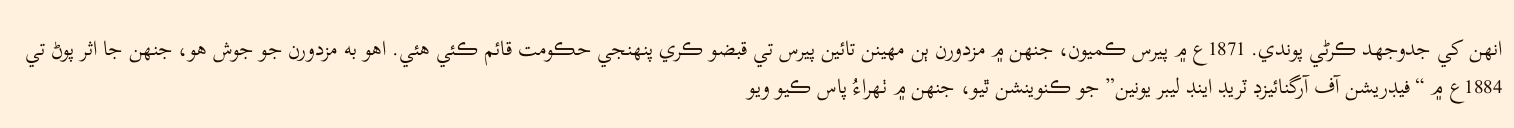انھن کي جدوجھد ڪرڻي پوندي. 1871ع ۾ پيرس ڪميون، جنهن ۾ مزدورن ٻن مهينن تائين پيرس تي قبضو ڪري پنهنجي حڪومت قائم ڪئي هئي. اهو به مزدورن جو جوش هو، جنھن جا اثر پوڻ تي 1884ع ۾ “فيڊريشن آف آرگنائيزڊ ٽريڊ اينڊ ليبر يونين” جو ڪنوينشن ٿيو، جنهن ۾ ٺهراءُ پاس ڪيو ويو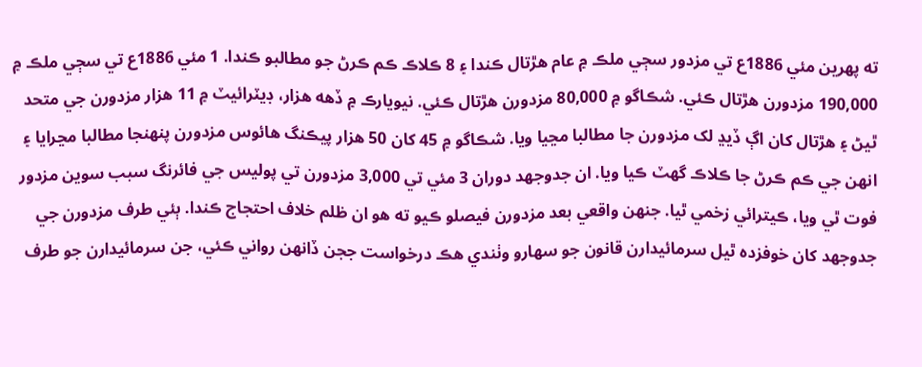ته پهرين مئي 1886ع تي مزدور سڄي ملڪ ۾ عام هڙتال ڪندا ۽ 8 ڪلاڪ ڪم ڪرڻ جو مطالبو ڪندا. 1 مئي 1886ع تي سڄي ملڪ ۾ 190,000 مزدورن هڙتال ڪئي. شڪاگو ۾ 80,000 مزدورن هڙتال ڪئي. نيويارڪ ۾ ڏهه هزار، ڊيٽرائيٽ ۾ 11 هزار مزدورن جي متحد ٿيڻ ۽ هڙتال کان اڳ ڏيڍ لک مزدورن جا مطالبا مڃيا ويا. شڪاگو ۾ 45 کان 50 هزار پيڪنگ هائوس مزدورن پنھنجا مطالبا مڃرايا ۽ انهن جي ڪم ڪرڻ جا ڪلاڪ گهٽ ڪيا ويا. ان جدوجھد دوران 3 مئي تي 3,000 مزدورن تي پوليس جي فائرنگ سبب سوين مزدور فوت ٿي ويا، ڪيترائي زخمي ٿيا. جنھن واقعي بعد مزدورن فيصلو ڪيو ته هو ان ظلم خلاف احتجاج ڪندا. ٻئي طرف مزدورن جي جدوجھد کان خوفزده ٿيل سرمائيدارن قانون جو سھارو وٺندي هڪ درخواست ججن ڏانھن رواني ڪئي، جن سرمائيدارن جو طرف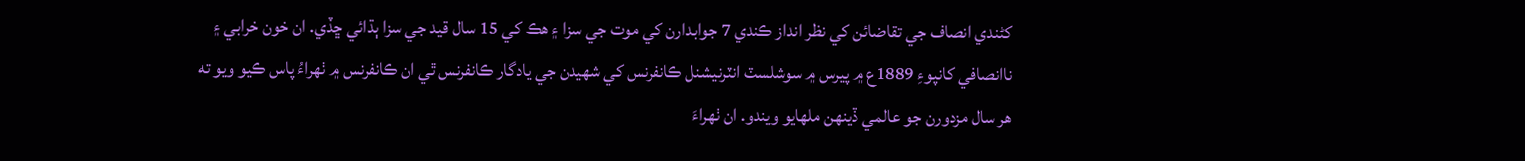کڻندي انصاف جي تقاضائن کي نظر انداز ڪندي 7 جوابدارن کي موت جي سزا ۽ هڪ کي 15 سال قيد جي سزا ٻڌائي ڇڏي. ان خون خرابي ۽ ناانصافي کانپوءِ 1889ع ۾ پيرس ۾ سوشلسٽ انٽرنيشنل ڪانفرنس کي شھيدن جي يادگار ڪانفرنس ٿي ان ڪانفرنس ۾ ٺھراءُ پاس ڪيو ويو ته هر سال مزدورن جو عالمي ڏينهن ملھايو ويندو. ان ٺھراءَ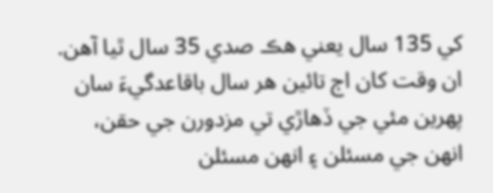کي 135 سال يعني هڪ صدي 35 سال ٿيا آهن. ان وقت کان اڄ تائين هر سال باقاعدگيءَ سان پھرين مئي جي ڏھاڙي تي مزدورن جي حقن، انهن جي مسئلن ۽ انهن مسئلن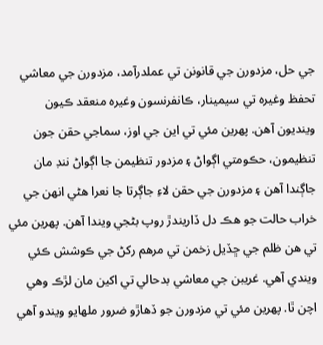جي حل، مزدورن جي قانونن تي عملدرآمد، مزدورن جي معاشي تحفظ وغيره تي سيمينار، ڪانفرنسون وغيره منعقد ڪيون وينديون آهن. پھرين مئي تي اين جي اوز، سماجي حقن جون تنظيمون، حڪومتي اڳواڻ ۽ مزدور تنظيمن جا اڳواڻ ننڊ مان جاڳندا آهن ۽ مزدورن جي حقن لاءِ جاڳرتا جا نعرا هڻي انهن جي خراب حالت جو هڪ دل ڏاريندڙ روپ بڻجي ويندا آهن. پھرين مئي تي هن ظلم جي ڇڏيل زخمن تي مرهم رکڻ جي ڪوشش ڪئي ويندي آهي. غريبن جي معاشي بدحالي تي اکين مان لڙڪ وهي اچن ٿا. پھرين مئي تي مزدورن جو ڏهاڙو ضرور ملھايو ويندو آهي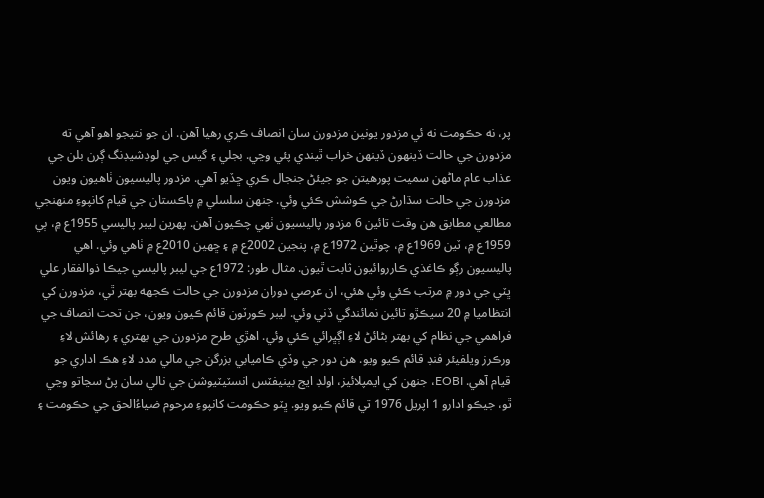پر، نه حڪومت نه ئي مزدور يونين مزدورن سان انصاف ڪري رهيا آهن. ان جو نتيجو اهو آهي ته مزدورن جي حالت ڏينھون ڏينھن خراب ٿيندي پئي وڃي. بجلي ۽ گيس جي لوڊشيڊنگ ڳرن بلن جي عذاب عام ماڻهن سميت پورهيتن جو جيئڻ جنجال ڪري ڇڏيو آهي. مزدور پاليسيون ٺاهيون ويون مزدورن جي حالت سڌارڻ جي ڪوشش ڪئي وئي. جنھن سلسلي ۾ پاڪستان جي قيام کانپوءِ منھنجي مطالعي مطابق هن وقت تائين 6 مزدور پاليسيون ٺھي چڪيون آهن. پھرين ليبر پاليسي 1955ع ۾، ٻي 1959ع ۾، ٽين 1969ع ۾، چوٿين 1972ع ۾، پنجين 2002ع ۾ ۽ ڇهين 2010ع ۾ ٺاهي وئي. اهي پاليسيون رڳو ڪاغذي ڪارروائيون ثابت ٿيون. مثال طور: 1972ع جي ليبر پاليسي جيڪا ذوالفقار علي ڀٽي جي دور ۾ مرتب ڪئي وئي هئي، ان عرصي دوران مزدورن جي حالت ڪجهه بھتر ٿي، مزدورن کي انتظاميا ۾ 20 سيڪڙو تائين نمائندگي ڏني وئي. ليبر ڪورٽون قائم ڪيون ويون، جن تحت انصاف جي فراهمي جي نظام کي بھتر بڻائڻ لاءِ اڳڀرائي ڪئي وئي. اهڙي طرح مزدورن جي بھتري ۽ رهائش لاءِ ورڪرز ويلفيئر فنڊ قائم ڪيو ويو. هن دور جي وڏي ڪاميابي بزرگن جي مالي مدد لاءِ هڪ اداري جو قيام آهي. EOBI، جنهن کي ايمپلائيز، اولڊ ايج بينيفٽس انسٽيٽيوشن جي نالي سان پڻ سڃاتو وڃي ٿو، جيڪو ادارو 1 اپريل 1976 تي قائم ڪيو ويو. ڀٽو حڪومت کانپوءِ مرحوم ضياءُالحق جي حڪومت ۽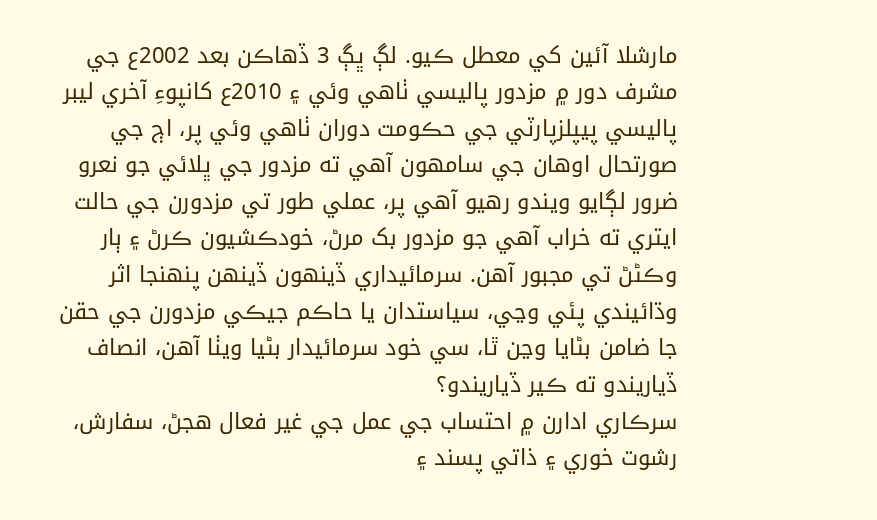مارشلا آئين کي معطل ڪيو. لڳ ڀڳ 3 ڏهاڪن بعد 2002ع جي مشرف دور ۾ مزدور پاليسي ٺاهي وئي ۽ 2010ع کانپوءِ آخري ليبر پاليسي پيپلزپارٽي جي حڪومت دوران ٺاهي وئي پر، اڄ جي صورتحال اوهان جي سامھون آهي ته مزدور جي ڀلائي جو نعرو ضرور لڳايو ويندو رهيو آهي پر، عملي طور تي مزدورن جي حالت ايتري ته خراب آهي جو مزدور بک مرڻ، خودڪشيون ڪرڻ ۽ ٻار وڪڻڻ تي مجبور آهن. سرمائيداري ڏينھون ڏينھن پنھنجا اثر وڌائيندي پئي وڃي، سياستدان يا حاڪم جيڪي مزدورن جي حقن جا ضامن بڻايا وڃن ٿا، سي خود سرمائيدار بڻيا ويٺا آهن، انصاف ڏياريندو ته ڪير ڏياريندو؟
سرڪاري ادارن ۾ احتساب جي عمل جي غير فعال هجڻ، سفارش، رشوت خوري ۽ ذاتي پسند ۽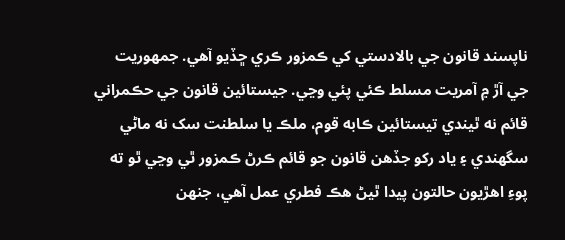ناپسند قانون جي بالادستي کي ڪمزور ڪري ڇڏيو آهي. جمهوريت جي آڙ ۾ آمريت مسلط ڪئي پئي وڃي. جيستائين قانون جي حڪمراني قائم نه ٿيندي تيستائين ڪابه قوم، ملڪ يا سلطنت سک نه ماڻي سگهندي ۽ ياد رکو جڏهن قانون جو قائم ڪرڻ ڪمزور ٿي وڃي ٿو ته پوءِ اهڙيون حالتون پيدا ٿيڻ هڪ فطري عمل آهي، جنهن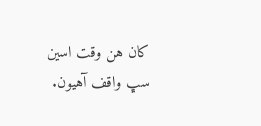کان هن وقت اسين سڀ واقف آهيون.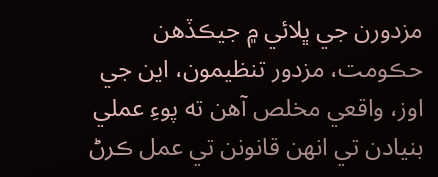مزدورن جي ڀلائي ۾ جيڪڏهن حڪومت، مزدور تنظيمون، اين جي اوز، واقعي مخلص آهن ته پوءِ عملي بنيادن تي انهن قانونن تي عمل ڪرڻ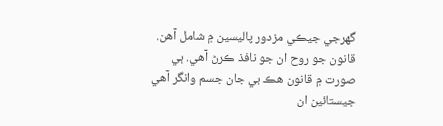گهرجي جيڪي مزدور پاليسين ۾ شامل آهن. قانون جو روح ان جو نافذ ڪرڻ آهي. ٻي صورت ۾ قانون هڪ بي جان جسم وانگر آهي جيستائين ان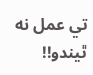تي عمل نه ٿيندو!!